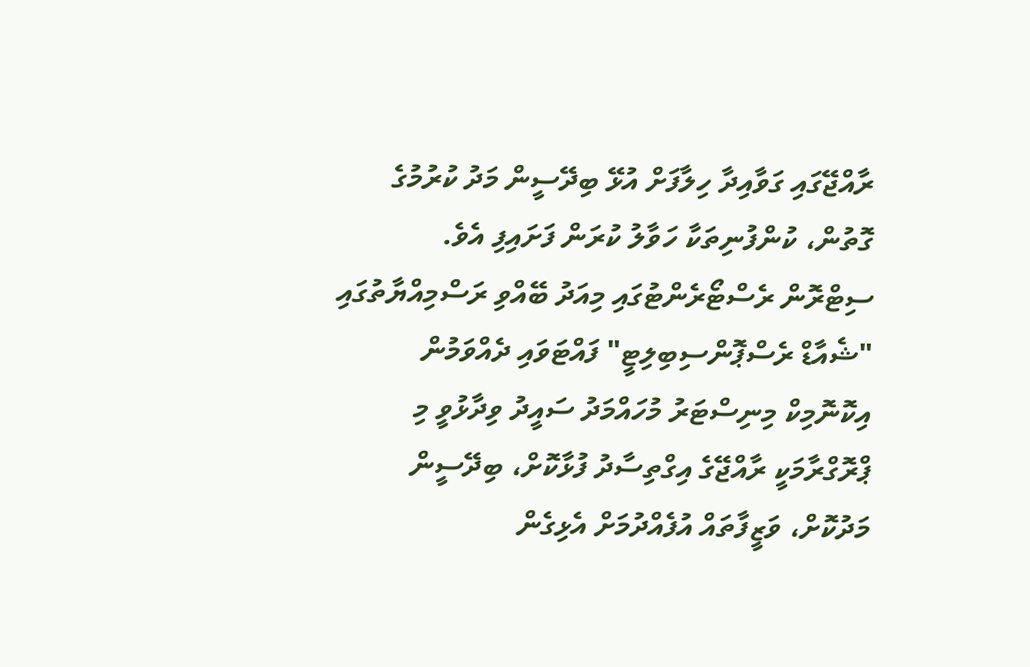ރާއްޖޭގައި ގަވާއިދާ ހިލާފަށް އުޅޭ ބިދޭސީން މަދު ކުރުމުގެ ގޮތުން، ކުންފުނިތަކާ ހަވާލު ކުރަން ފަށައިފި އެވެ.
ސިޓްރޮން ރެސްޓޯރެންޓުގައި މިއަދު ބޭއްވި ރަސްމިއްޔާތުގައި "ޝެއާޑް ރެސްޕޮންސިބިލިޓީ" ފައްޓަވައި ދެއްވަމުން އިކޮނޮމިކް މިނިސްޓަރު މުހައްމަދު ސައީދު ވިދާޅުވީ މި ޕްރޮގްރާމަކީ ރާއްޖޭގެ އިގްތިސާދު ފުޅާކޮށް، ބިދޭސީން މަދުކޮށް، ވަޒީފާތައް އުފެއްދުމަށް އެޅިގެން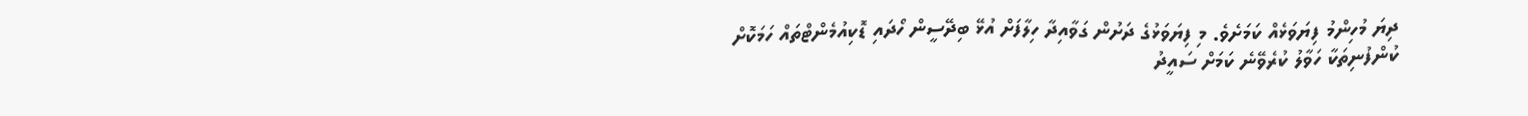ދިޔަ މުހިންމު ފިޔަވަޅެއް ކަމަށެވެ. މި ފިޔަވަޅުގެ ދަށުން ގަވާއިދާ ހިލާފަށް އުޅޭ ބިދޭސީން ހޯދައި ޑޮކިއުމެންޓްތައް ހަމަކޮށް ކުންފުނިތަކާ ހަވާލު ކުރެވޭނެ ކަމަށް ސައީދު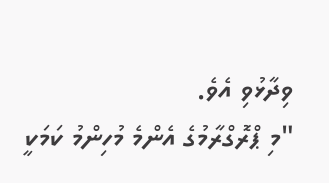ވިދާޅުވި އެވެ.
"މި ޕްރޮގްރާމުގެ އެންމެ މުހިންމު ކަމަކީ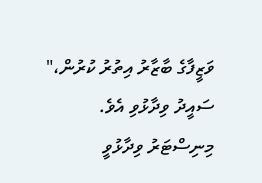ވަޒީފާގެ ބާޒާރު އިތުރު ކުރުން،" ސައީދު ވިދާޅުވި އެވެ.
މިނިސްޓަރު ވިދާޅުވީ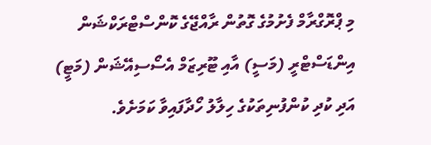މި ޕްރޮގްރާމް ފެށުމުގެ ގޮތުން ރާއްޖޭގެ ކޮންސްޓްރަކްޝަން އިންޑަސްޓްރީ (މަސީ) އާއި ޓޫރިޒަމް އެސޯސިއޭޝަން (މަޓީ) އަދި ކުދި ކުންފުނިތަކުގެ ހިލާލު ހޯދާފައިވާ ކަމަށެވެ.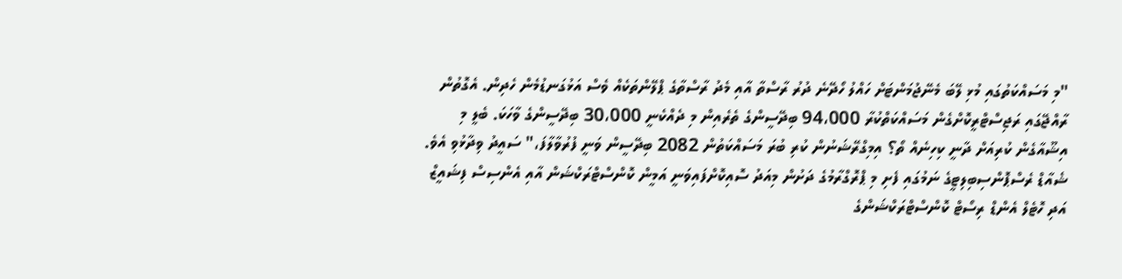"މި މަސައްކަތުގައި މުޅި ލޭބަ މެނޭޖުމަންޓަށް ހައްލު ހޯދޭނެ ދުރު ރާސްތާ އާއި މެދު ރާސްތާގެ ޕްލޭންތަކެއް ވެސް އަޅުގަނޑުމެން ހެދިން. އެގޮތުން ރާއްޖޭގައި ރަޖިސްޓްރީކޮށްގެން މަސައްކަތްކުރާ 94،000 ބިދޭސީންގެ ތެރެއިން މި ދެއްކެނީ 30،000 ބިދޭސީންގެ ވާހަކަ. ބެލީ މި އިޝޫއާގެން ކުރިއަށް ދާނީ ކިހިނެއް ތޯ؟ އިމިގްރޭޝަނުން ކުރި ބުރަ މަސައްކަތުން 2082 ބިދޭސީން ވަނީ ފުރުވާލާފަ،" ސައީދު ވިދާޅުވި އެވެ.
ޝެއާޑް ރެސްޕޮންސިބިލިޓީގެ ނަމުގައި ފެށި މި ޕްރޮގްރާމުގެ ދަށުން މިއަދު ސޮއިކޮށްފައިވަނީ އަމީން ކޮންސްޓްރަކްޝަން އާއި އެންސިސް ފިޝައީޒް އަދި ހޮޓެލް އެންޑް ރިސޯޓް ކޮންސްޓްރަކްޝަންގެ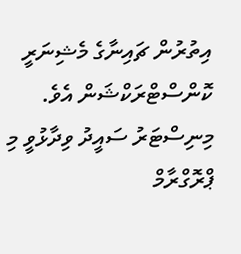އިތުރުން ޗައިނާގެ މެޝިނަރީ ކޮންސްޓްރަކްޝަން އެވެ.
މިނިސްޓަރު ސައީދު ވިދާޅުވީ މި ޕްރޮގްރާމް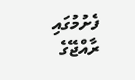ފެށުމުގައި ރާއްޖޭގެ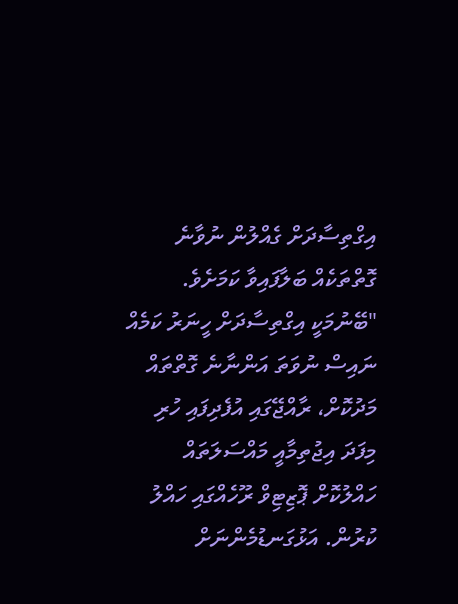އިގްތިސާދަށް ގެއްލުން ނުވާނެ ގޮތްތަކެއް ބަލާފައިވާ ކަމަށެވެ.
"ބޭނުމަކީ އިގްތިސާދަށް ހީނަރު ކަމެއް ނައިސް ނުވަތަ އަންނާނެ ގޮތްތައް މަދުކޮށް، ރާއްޖޭގައި އުފެދިފައި ހުރި މިފަދަ އިޖުތިމާއީ މައްސަލަތައް ހައްލުކޮށް ޕޮޒިޓިވް ރޫހެއްގައި ހައްލު ކުރުން. އަޅުގަނޑުމެންނަށް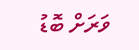ވަރަށް ބޮޑު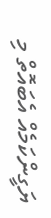ޔަގީންކަމެއް އެބައޮތް މި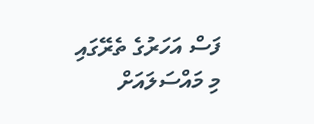ފަސް އަހަރުގެ ތެރޭގައި މި މައްސަލައަށް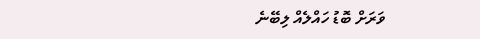ވަރަށް ބޮޑު ހައްލެއް ލިބޭނެ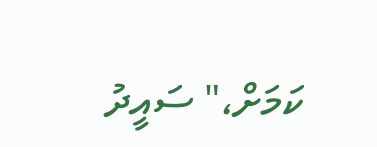ކަމަށް،" ސައީދު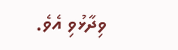ވިދާޅުވި އެވެ.